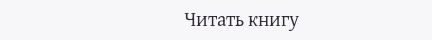Читать книгу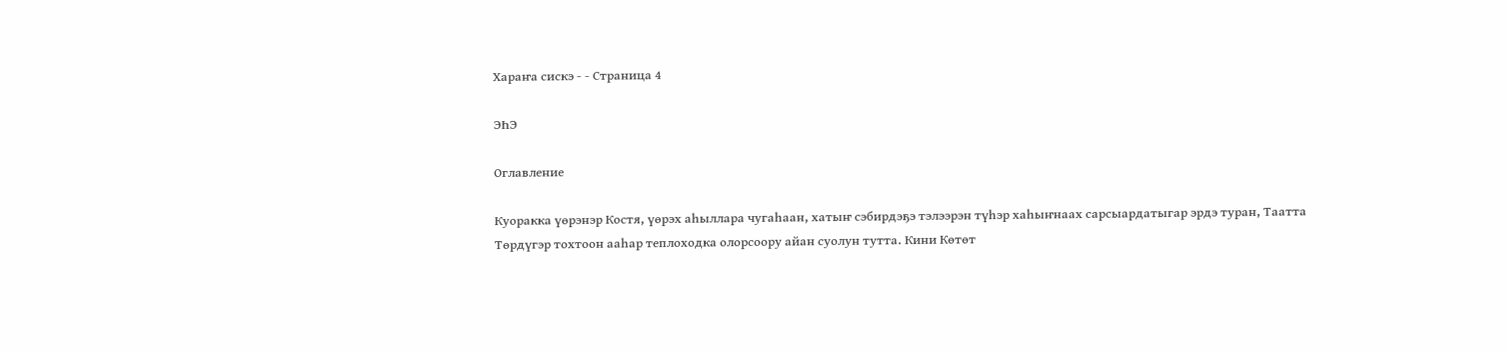Хараҥа сискэ - - Страница 4

ЭҺЭ

Оглавление

Куоракка үөрэнэр Костя, үөрэх аһыллара чугаһаан, хатыҥ сэбирдэҕэ тэлээрэн түһэр хаһыҥнаах сарсыардатыгар эрдэ туран, Таатта Төрдүгэр тохтоон ааһар теплоходка олорсоору айан суолун тутта. Кини Көтөт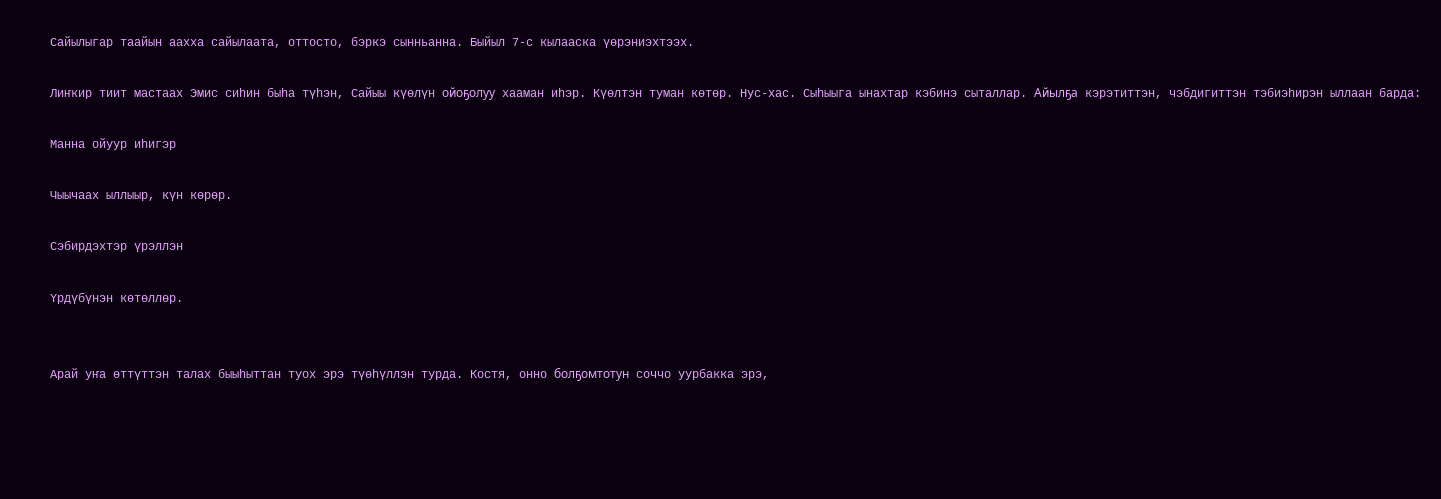Сайылыгар таайын аахха сайылаата, оттосто, бэркэ сынньанна. Быйыл 7-с кылааска үөрэниэхтээх.

Лиҥкир тиит мастаах Эмис сиһин быһа түһэн, Сайыы күөлүн ойоҕолуу хааман иһэр. Күөлтэн туман көтөр. Нус-хас. Сыһыыга ынахтар кэбинэ сыталлар. Айылҕа кэрэтиттэн, чэбдигиттэн тэбиэһирэн ыллаан барда:

Манна ойуур иһигэр

Чыычаах ыллыыр, күн көрөр.

Сэбирдэхтэр үрэллэн

Үрдүбүнэн көтөллөр.


Арай уҥа өттүттэн талах быыһыттан туох эрэ түөһүллэн турда. Костя, онно болҕомтотун соччо уурбакка эрэ,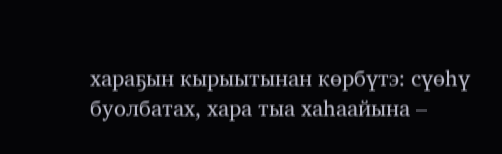хараҕын кырыытынан көрбүтэ: сүөһү буолбатах, хара тыа хаһаайына –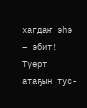хагдаҥ эһэ – эбит! Түөрт атаҕын тус-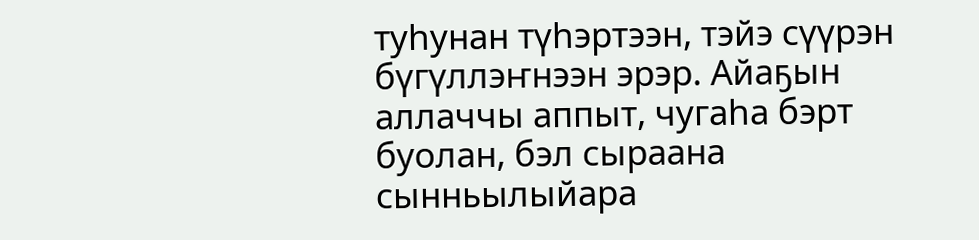туһунан түһэртээн, тэйэ сүүрэн бүгүллэҥнээн эрэр. Айаҕын аллаччы аппыт, чугаһа бэрт буолан, бэл сыраана сынньылыйара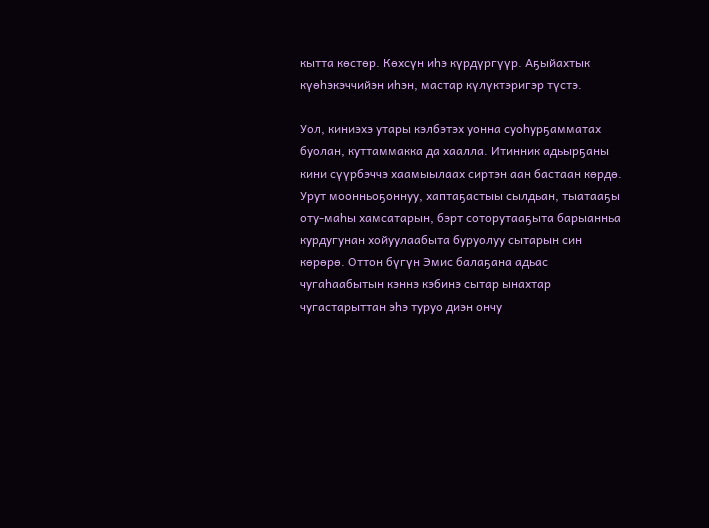кытта көстөр. Көхсүн иһэ күрдүргүүр. Аҕыйахтык күөһэкэччийэн иһэн, мастар күлүктэригэр түстэ.

Уол, киниэхэ утары кэлбэтэх уонна суоһурҕамматах буолан, куттаммакка да хаалла. Итинник адьырҕаны кини сүүрбэччэ хаамыылаах сиртэн аан бастаан көрдө. Урут моонньоҕоннуу, хаптаҕастыы сылдьан, тыатааҕы оту-маһы хамсатарын, бэрт соторутааҕыта барыанньа курдугунан хойуулаабыта буруолуу сытарын син көрөрө. Оттон бүгүн Эмис балаҕана адьас чугаһаабытын кэннэ кэбинэ сытар ынахтар чугастарыттан эһэ туруо диэн ончу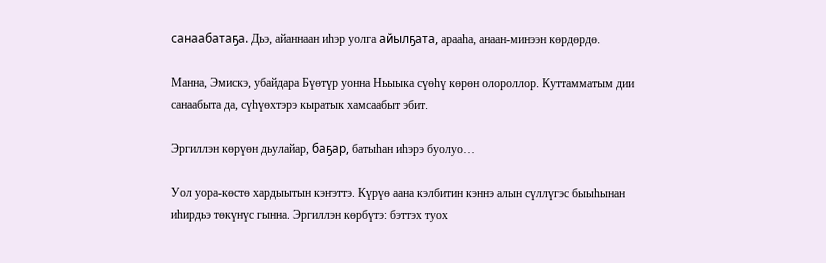санаабатаҕа. Дьэ, айаннаан иһэр уолга айылҕата, арааһа, анаан-минээн көрдөрдө.

Манна, Эмискэ, убайдара Бүөтүр уонна Ньыыка сүөһү көрөн олороллор. Куттамматым дии санаабыта да, сүһүөхтэрэ кыратык хамсаабыт эбит.

Эргиллэн көрүөн дьулайар, баҕар, батыһан иһэрэ буолуо…

Уол уора-көстө хардыытын кэҥэттэ. Күрүө аана кэлбитин кэннэ алын сүллүгэс быыһынан иһирдьэ төкүнүс гынна. Эргиллэн көрбүтэ: бэттэх туох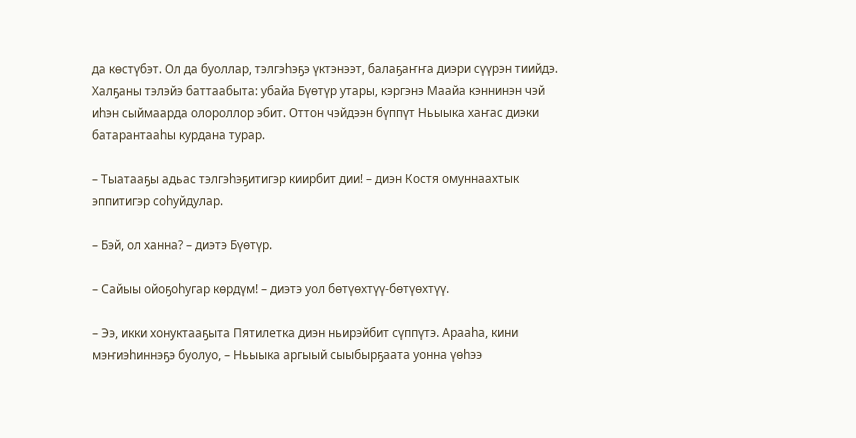да көстүбэт. Ол да буоллар, тэлгэһэҕэ үктэнээт, балаҕаҥҥа диэри сүүрэн тиийдэ. Халҕаны тэлэйэ баттаабыта: убайа Бүөтүр утары, кэргэнэ Маайа кэннинэн чэй иһэн сыймаарда олороллор эбит. Оттон чэйдээн бүппүт Ньыыка хаҥас диэки батарантааһы курдана турар.

– Тыатааҕы адьас тэлгэһэҕитигэр киирбит дии! – диэн Костя омуннаахтык эппитигэр соһуйдулар.

– Бэй, ол ханна? – диэтэ Бүөтүр.

– Сайыы ойоҕоһугар көрдүм! – диэтэ уол бөтүөхтүү-бөтүөхтүү.

– Ээ, икки хонуктааҕыта Пятилетка диэн ньирэйбит сүппүтэ. Арааһа, кини мэҥиэһиннэҕэ буолуо, – Ньыыка аргыый сыыбырҕаата уонна үөһээ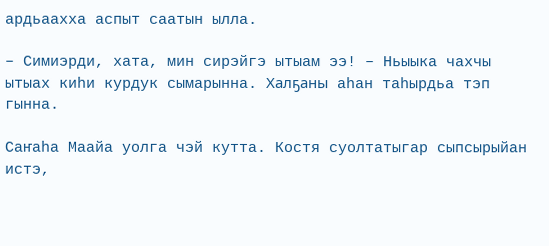ардьаахха аспыт саатын ылла.

– Симиэрди, хата, мин сирэйгэ ытыам ээ! – Ньыыка чахчы ытыах киһи курдук сымарынна. Халҕаны аһан таһырдьа тэп гынна.

Саҥаһа Маайа уолга чэй кутта. Костя суолтатыгар сыпсырыйан истэ,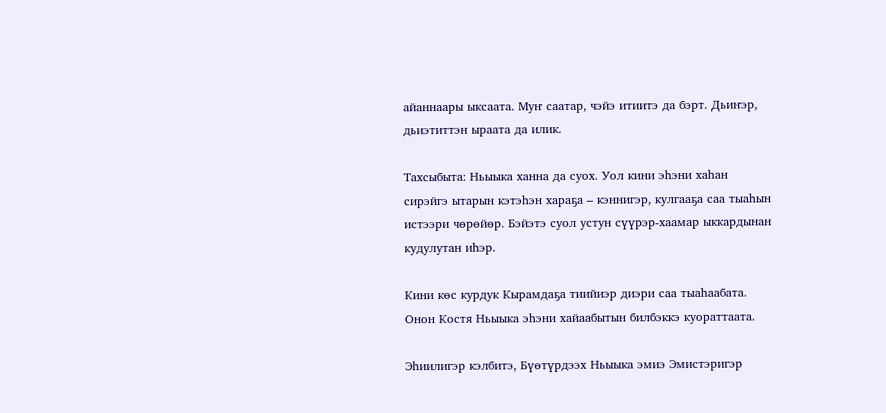айаннаары ыксаата. Муҥ саатар, чэйэ итиитэ да бэрт. Дьиҥэр, дьиэтиттэн ыраата да илик.

Тахсыбыта: Ньыыка ханна да суох. Уол кини эһэни хаһан сирэйгэ ытарын кэтэһэн хараҕа – кэннигэр, кулгааҕа саа тыаһын истээри чөрөйөр. Бэйэтэ суол устун сүүрэр-хаамар ыккардынан кудулутан иһэр.

Кини көс курдук Кырамдаҕа тиийиэр диэри саа тыаһаабата. Онон Костя Ньыыка эһэни хайаабытын билбэккэ куораттаата.

Эһиилигэр кэлбитэ, Бүөтүрдээх Ньыыка эмиэ Эмистэригэр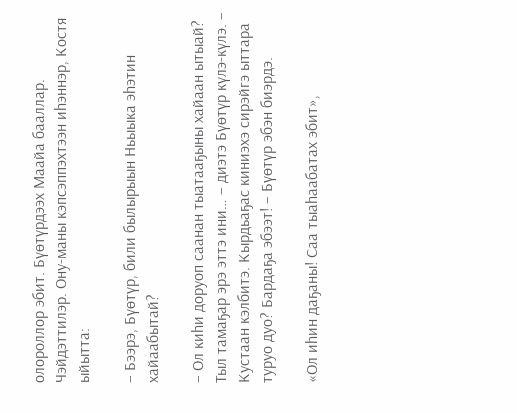олороллор эбит. Бүөтүрдээх Маайа бааллар. Чэйдэттилэр. Ону-маны кэпсэппэхтээн иһэннэр, Костя ыйытта:

– Бээрэ, Бүөтүр, били былырыын Ньыыка эһэтин хайаабытай?

– Ол киһи доруоп саанан тыатааҕыны хайаан ытыай? Тыл тамаҕар эрэ эттэ ини… – диэтэ Бүөтүр күлэ-күлэ. – Кустаан кэлбитэ. Кырдьаҕас киниэхэ сирэйгэ ыттара туруо дуо? Бардаҕа эбээт! – Бүөтүр эбэн биэрдэ.

«Ол иһин даҕаны! Саа тыаһаабатах эбит»,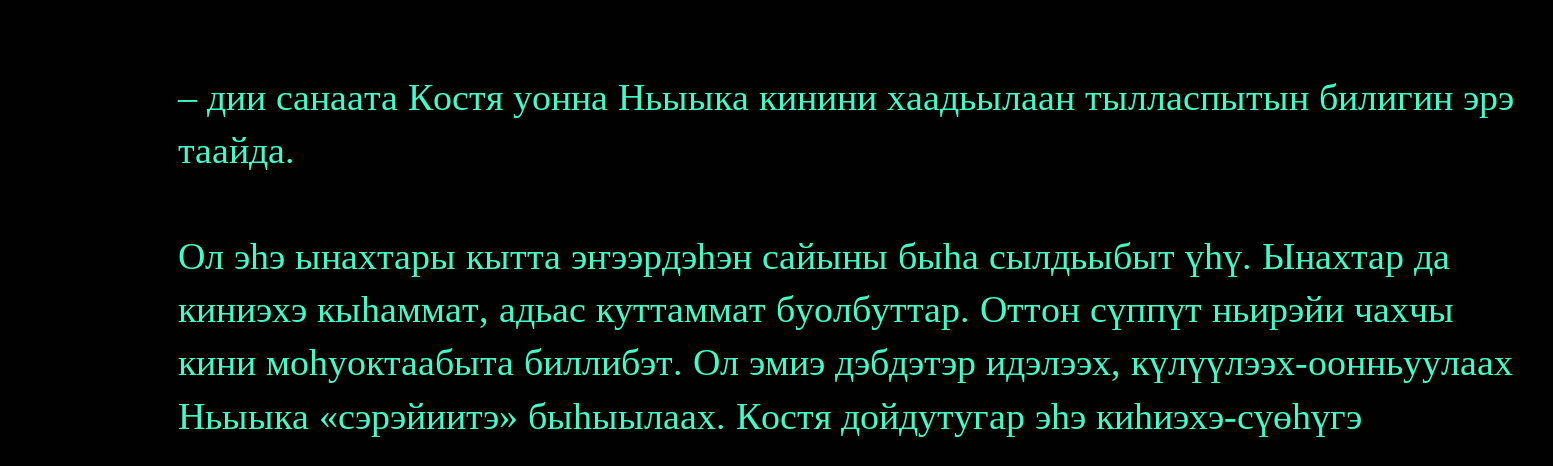– дии санаата Костя уонна Ньыыка кинини хаадьылаан тылласпытын билигин эрэ таайда.

Ол эһэ ынахтары кытта эҥээрдэһэн сайыны быһа сылдьыбыт үһү. Ынахтар да киниэхэ кыһаммат, адьас куттаммат буолбуттар. Оттон сүппүт ньирэйи чахчы кини моһуоктаабыта биллибэт. Ол эмиэ дэбдэтэр идэлээх, күлүүлээх-оонньуулаах Ньыыка «сэрэйиитэ» быһыылаах. Костя дойдутугар эһэ киһиэхэ-сүөһүгэ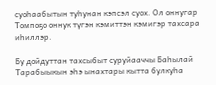суоһаабытын туһунан кэпсэл суох. Ол оннугар Томпоҕо оннук түгэн кэмиттэн кэмигэр тахсара иһиллэр.

Бу дойдуттан тахсыбыт суруйааччы Баһылай Тарабыыкын эһэ ынахтары кытта булкуһа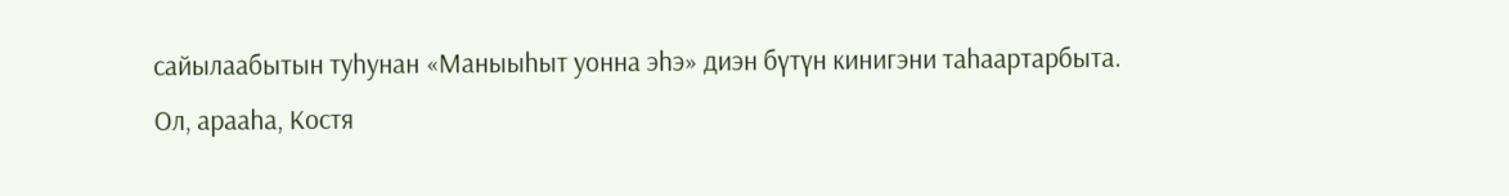сайылаабытын туһунан «Маныыһыт уонна эһэ» диэн бүтүн кинигэни таһаартарбыта. Ол, арааһа, Костя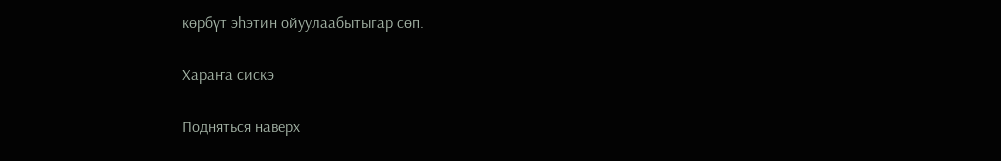көрбүт эһэтин ойуулаабытыгар сөп.

Хараҥа сискэ

Подняться наверх